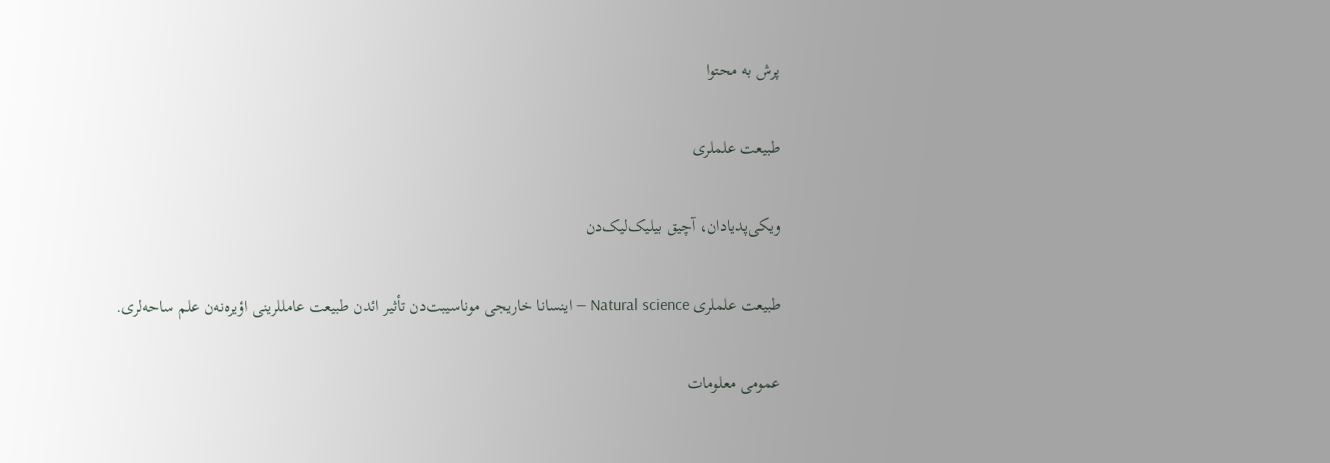پرش به محتوا

طبیعت علملری

ویکی‌پدیادان، آچیق بیلیک‌لیک‌دن

طبیعت علملری Natural science — اینسانا خاریجی موناسیبت‌دن تأثیر ائدن طبیعت عامللرینی اؤیره‌نه‌ن علم ساحه‌لری.

عمومی معلومات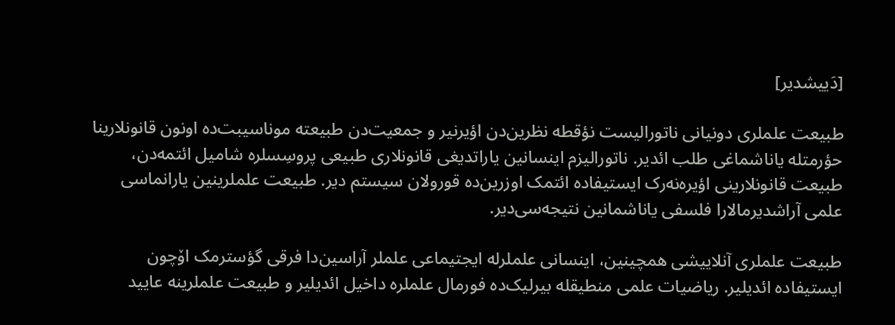[دَییشدیر]

طبیعت علملری دونیانی ناتورالیست نؤقطه نظرین‌دن اؤیرنیر و جمعیت‌دن طبیعته موناسیبت‌ده اونون قانونلارینا حؤرمتله یاناشماغی طلب ائدیر. ناتورالیزم اینسانین یاراتدیغی قانونلاری طبیعی پروسِسلره شامیل ائتمه‌دن، طبیعت قانونلارینی اؤیره‌نه‌رک ایستیفاده ائتمک اوزرین‌ده قورولان سیستم دیر. طبیعت علملرینین یارانماسی علمی آراشدیرمالارا فلسفی یاناشمانین نتیجه‌سی‌دیر.

طبیعت علملری آنلاییشی همچینین، اینسانی علملرله ایجتیماعی علملر آراسین‌دا فرقی گؤسترمک اۆچون ایستیفاده ائدیلیر. ریاضیات علمی منطیقله بیرلیک‌ده فورمال علملره داخیل ائدیلیر و طبیعت علملرینه عایید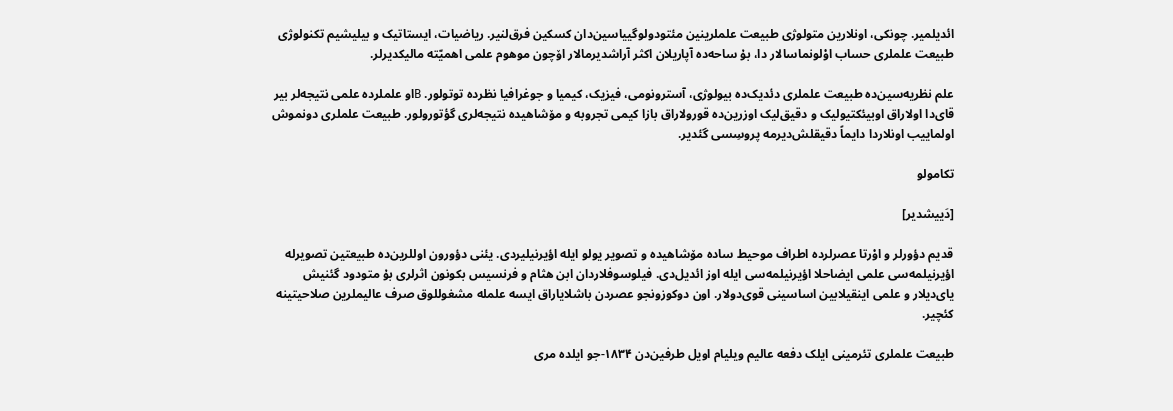ائدیلمیر. چونکی، اونلارین متولوژی طبیعت علملرینین مئتودولوگییاسین‌دان کسکین فرق‌لنیر. ریاضیات، ایستاتیک و بیلیشیم تکنولوژی طبیعت علملری حساب اوْلونماسالار دا، بۇ ساحه‌ده آپاریلان اکثر آراشدیرمالار اۆچون موهوم علمی اهمیّته مالیکدیرلر.

علم نظریه‌سین‌ده طبیعت علملری دئدیک‌ده بیولوژی، آسترونومی، فیزیک، کیمیا و جوغرافیا نظرده توتولور. Вاو علملرده علمی نتیجه‌لر بیر قای‌دا اولاراق اوبیئکتیولیک و دقیق‌لیک اوزرین‌ده قورولاراق بازا کیمی تجروبه و مۆشاهیده نتیجه‌لری گؤتورولور. طبیعت علملری دونموش اولماییب اونلاردا دایماً دقیقلش‌دیرمه پروسِسی گئدیر.

تکامولو

[دَییشدیر]

قدیم دؤورلر و اوْرتا عصرلرده اطراف موحیط ساده مۆشاهیده و تصویر یولو ایله اؤیرنیلیردی. یئنی دؤورون اوللرین‌ده طبیعتین تصویرله اؤیرنیلمه‌سی علمی ایضاحلا اؤیرنیلمه‌سی ایله اوز ائدیل‌دی. فیلوسوفلاردان ابن هثام و فرنسیس بکونون اثرلری بۇ متودود گئنیش یای‌دیلار و علمی اینقیلابین اساسینی قوی‌دولار. اون دوکوزونجو عصردن باشلایاراق ایسه علمله مشغوللوق صرف عالیملرین صلاحیتینه کئچیر.

طبیعت علملری تئرمینی ایلک دفعه عالیم ویلیام اویل طرفین‌دن ۱۸۳۴-جو ایلده مری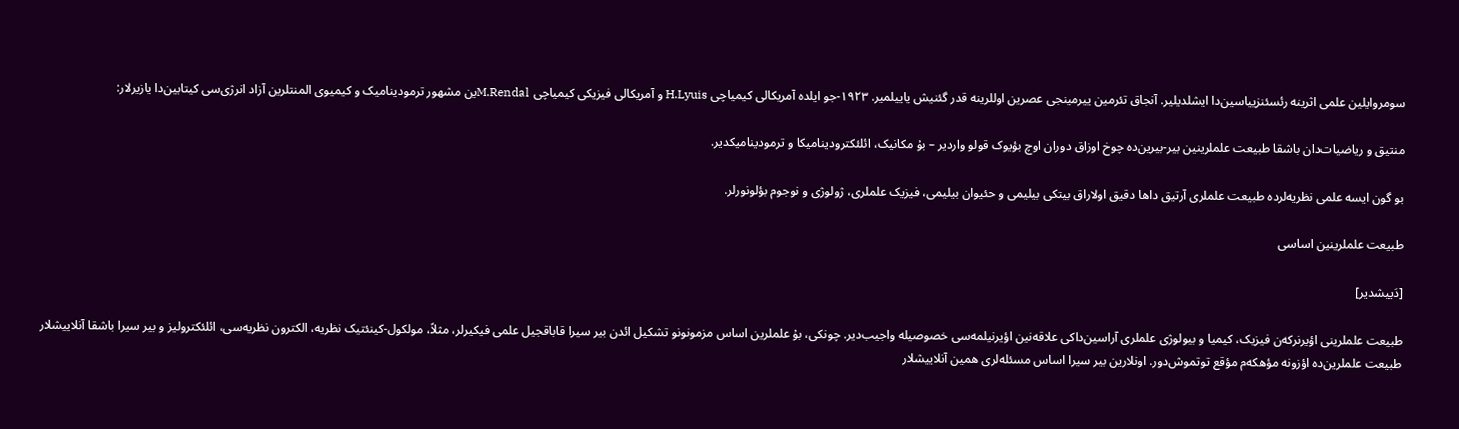سومروایلین علمی اثرینه رئسئنزییاسین‌دا ایشلدیلیر. آنجاق تئرمین ییرمینجی عصرین اوللرینه قدر گئنیش یاییلمیر. ۱۹۲۳-جو ایلده آمریکالی کیمیاچی H.Lyuis و آمریکالی فیزیکی کیمیاچی M.Rendalین مشهور ترمودینامیک و کیمیوی المنتلرین آزاد انرژی‌سی کیتابین‌دا یازیرلار:

منتیق و ریاضیات‌دان باشقا طبیعت علملرینین بیر-بیرین‌ده چوخ اوزاق دوران اوچ بؤیوک قولو واردیر – بۇ مکانیک، ائلئکترودینامیکا و ترمودینامیکدیر.

بو گون ایسه علمی نظریه‌لرده طبیعت علملری آرتیق داها دقیق اولاراق بیتکی بیلیمی و حئیوان بیلیمی، فیزیک علملری، ژولوژی و نوجوم بؤلونورلر.

طبیعت علملرینین اساسی

[دَییشدیر]

طبیعت علملرینی اؤیرنرکه‌ن فیزیک، کیمیا و بیولوژی علملری آراسین‌داکی علاقه‌نین اؤیرنیلمه‌سی خصوصیله واجیب‌دیر. چونکی، بۇ علملرین اساس مزمونونو تشکیل ائدن بیر سیرا قاباقجیل علمی فیکیرلر، مثلاً، مولکول-کینئتیک نظریه، الکترون نظریه‌سی، ائلئکترولیز و بیر سیرا باشقا آنلاییشلار طبیعت علملرین‌ده اؤزونه مؤهکه‌م مؤقع توتموش‌دور. اونلارین بیر سیرا اساس مسئله‌لری همین آنلاییشلار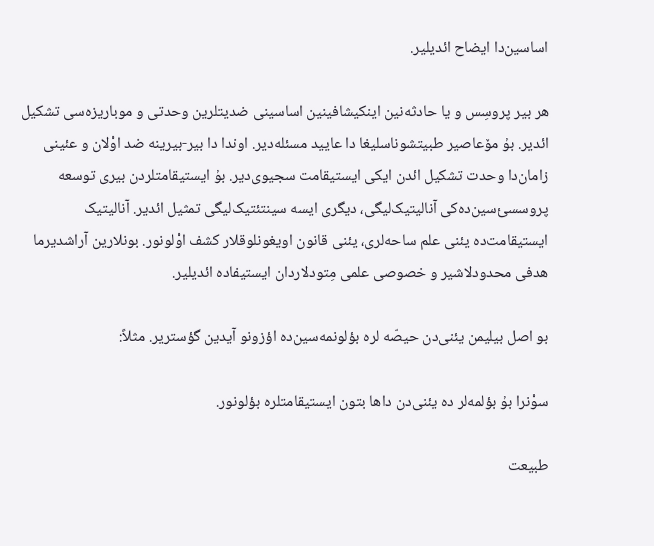اساسین‌دا ایضاح ائدیلیر.

هر بیر پروسِس و یا حادثه‌نین اینکیشافینین اساسینی ضدیتلرین وحدتی و موباریزه‌سی تشکیل ائدیر. بۇ مۆعاصیر طبیتشوناسلیغا دا عایید مسئله‌دیر. اوندا دا بیر-بیرینه ضد اوْلان و عئینی زامان‌دا وحدت تشکیل ائدن ایکی ایستیقامت سجیوی‌دیر. بۇ ایستیقامتلردن بیری توسعه پروسسئ‌سین‌ده‌کی آنالیتیک‌لیگی، دیگری ایسه سینتئتیک‌لیگی تمثیل ائدیر. آنالیتیک ایستیقامت‌ده یئنی علم ساحه‌لری، یئنی قانون اویغونلوقلار کشف اوْلونور. بونلارین آراشدیرما هدفی محدودلاشیر و خصوصی علمی مِتودلاردان ایستیفاده ائدیلیر.

بو اصل بیلیمن یئنی‌دن حیصّه لره بؤلونمه‌سین‌ده اؤزونو آیدین گؤستریر. مثلاً:

سوْنرا بۇ بؤلمه‌لر ده یئنی‌دن داها بتون ایستیقامتلره بؤلونور.

طبیعت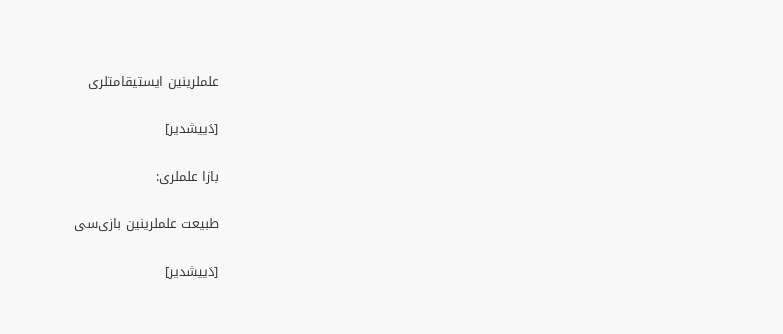علملرینین ایستیقامتلری

[دَییشدیر]

بازا علملری:

طبیعت علملرینین بازی‌سی

[دَییشدیر]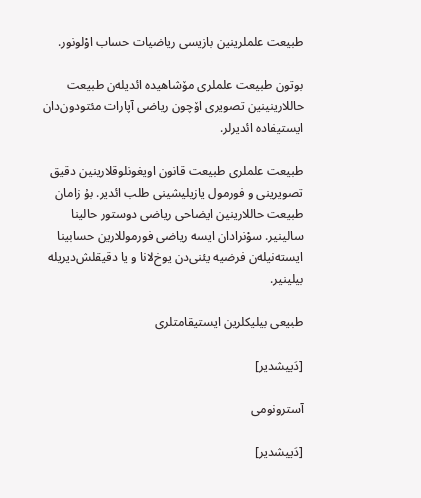طبیعت علملرینین بازیسی ریاضیات حساب اوْلونور.

بوتون طبیعت علملری مۆشاهیده ائدیله‌ن طبیعت حاللارینینین تصویری اۆچون ریاضی آپارات مئتودون‌دان ایستیفاده ائدیرلر.

طبیعت علملری طبیعت قانون اویغونلوقلارینین دقیق تصویرینی و فورمول یازیلیشینی طلب ائدیر. بۇ زامان طبیعت حاللارینین ایضاحی ریاضی دوستور حالینا سالینیر. سوْنرادان ایسه ریاضی فورموللارین حسابینا ایسته‌نیله‌ن فرضیه یئنی‌دن یوخ‌لانا و یا دقیقلش‌دیریله بیلینیر.

طبیعی بیلیکلرین ایستیقامتلری

[دَییشدیر]

آسترونومی

[دَییشدیر]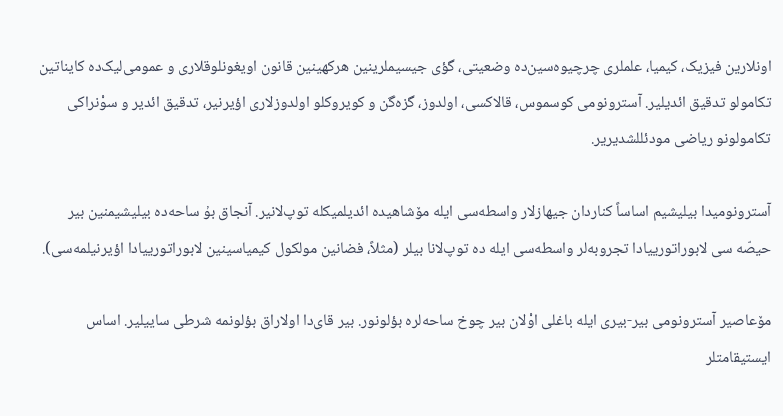اونلارین فیزیک، کیمیا، علملری چرچیوه‌سین‌ده وضعیتی، گؤی جیسیملرینین هرکهینین قانون اویغونلوقلاری و عمومی‌لیک‌ده کایناتین تکامولو تدقیق ائدیلیر. آسترونومی کوسموس، قالاکسی، اولدوز، گزه‌گن و کویروکلو اولدوزلاری اؤیرنیر، تدقیق ائدیر و سوْنراکی تکامولونو ریاضی مودئللشدیریر.

آسترونومیدا بیلیشیم اساساً کناردان جیهازلار واسطه‌سی ایله مۆشاهیده ائدیلمیکله توپ‌لانیر. آنجاق بۇ ساحه‌ده بیلیشیمنین بیر حیصّه سی لابوراتورییادا تجروبه‌لر واسطه‌سی ایله ده توپ‌لانا بیلر (مثلاً، فضانین مولکول کیمیاسینین لابوراتورییادا اؤیرنیلمه‌سی).

مۆعاصیر آسترونومی بیر-بیری ایله باغلی اوْلان بیر چوخ ساحه‌لره بؤلونور. بیر قای‌دا اولاراق بؤلونمه شرطی ساییلیر. اساس ایستیقامتلر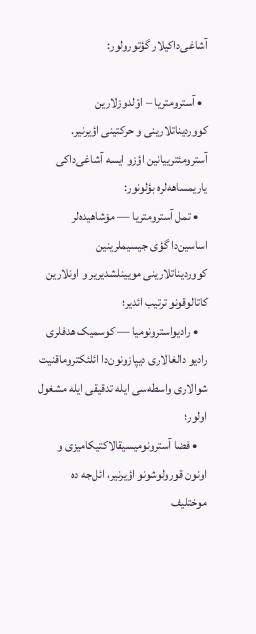آشاغی‌داکیلار گؤتورولور:

  • آسترومتریا – اوْلدوزلارین کووردیناتلارینی و حرکتینی اؤیرنیر. آسترومئترییانین اؤزو ایسه آشاغی‌داکی یاریمساهه‌لره بؤلونور:
    • تمل آسترومتریا — مۆشاهیده‌لر اساسین‌دا گؤی جیسیملرینین کووردیناتلارینی مویینلشدیریر و اونلارین کاتالوقونو ترتیب ائدیر؛
    • رادیواسترونومیا — کوسمیک هدفلری رادیو دالغالاری دیپازونون‌دا ائلئکتروماقنیت شوالاری واسطه‌سی ایله تدقیقی ایله مشغول اولور؛
    • فضا آسترونومیسیقالاکتیکامیزی و اونون قورولوشونو اؤیرنیر، ائل‌جه ده موختلیف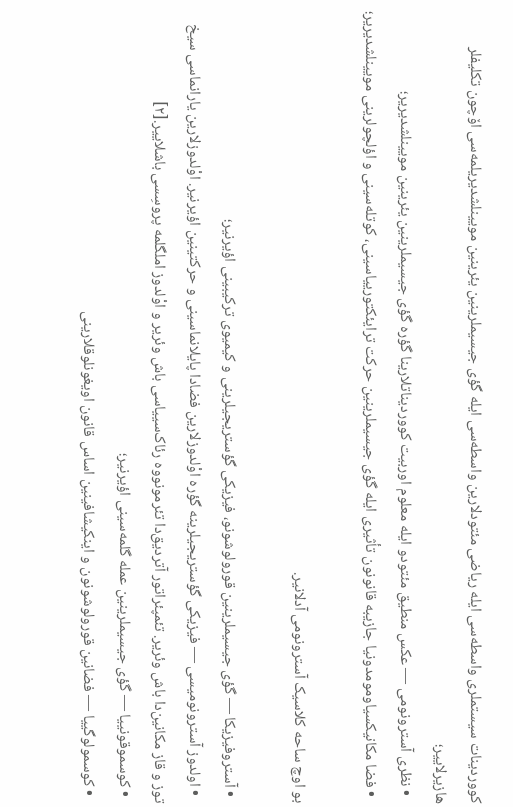کووردینات سیستملری واسطه‌سی ایله ریاضی مئتودلارین واسطه‌سی ایله گؤی جیسیملرینین یئرینین مویینلشدیریلمه‌سی اۆچون تکلیفلر هازیرلاییر؛
  • نظری آسترونومی — عکس منطیق مئتودو ایله معلوم اوربیت کووردیناتلارینا گؤره گؤی جیسیملرینین یئرینین مویینلشدیریر؛
  • فضا مکانیکسیاومومدونیا جازیبه قانونون تأثیری ایله گؤی جیسیملرینین حرکت ترایئکتورییاسینی، کوتله‌سینی و اؤلچولرینی مویینلشدیریر؛

بو اوچ ساحه کلاسیک آسترونومی آدلانیر.

  • آستروفیزیکا — گؤی جیسیملرینین قورولوشونو، فیزیکی گؤستریجیلرینی و کیمیوی ترکیبینی اؤیرنیر؛
  • اولدوز آسترونومیسی — فیزیکی گؤستریجیلرینه گؤره اوْلدوزلارین فضادا پایلانماسینی و حرکتینین اؤیرنیر. اوْلدوزلارین یارانماسی سیخ توز و قاز مکانین‌دا باش وئریر. تئمپئراتور آتردیق‌دا تئرمونووه رئاک‌سییاسی باش وئریر و اوْلدوز املگلمه پروسِسی باشلاییر.[۲]
  • کوسموقونییا — گؤی جیسیملرینین عمله گلمه‌سینی اؤیرنیر؛
  • کوسمولوگییا — فضانین قورولوشونون و اینکیشافینین اساس قانون اویغونلوقلارینی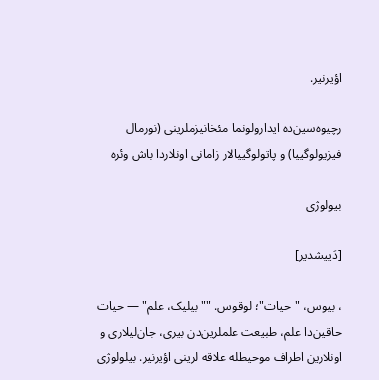اؤیرنیر.

رچیوه‌سین‌ده ایدارولونما مئخانیزملرینی (نورمال فیزیولوگییا) و پاتولوگییالار زامانی اونلاردا باش وئره

بیولوژی

[دَییشدیر]

، بیوس، "حیات"؛ لوقوس. ""بیلیک، علم" — حیات حاقین‌دا علم، طبیعت علملرین‌دن بیری، جان‌لیلاری و اونلارین اطراف موحیطله علاقه لرینی اؤیرنیر. بیلولوژی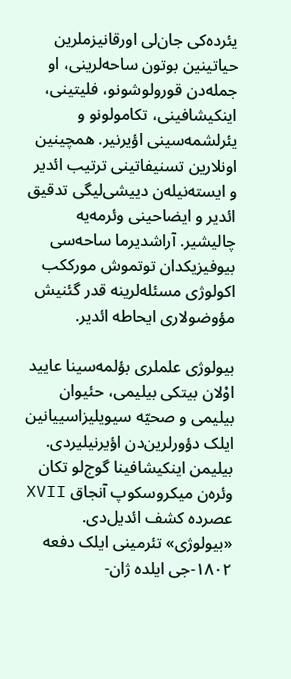یئرده‌کی جان‌لی اورقانیزملرین حیاتینین بوتون ساحه‌لرینی، او جمله‌دن قورولوشونو، فلیتینی، اینکیشافینی، تکامولونو و یئرلشمه‌سینی اؤیرنیر. همچینین اونلارین تسنیفاتینی ترتیب ائدیر و ایسته‌نیله‌ن دییشی‌لیگی تدقیق ائدیر و ایضاحینی وئرمه‌یه چالیشیر. آراشدیرما ساحه‌سی بیوفیزیکدان توتموش مورککب اکولوژی مسئله‌لرینه قدر گئنیش مؤوضولاری ایحاطه ائدیر.

بیولوژی علملری بؤلمه‌سینا عایید اوْلان بیتکی بیلیمی، حئیوان بیلیمی و صحیّه سیویلیزاسییانین ایلک دؤورلرین‌دن اؤیرنیلیردی. بیلیمن اینکیشافینا گوج‌لو تکان وئره‌ن میکروسکوپ آنجاق XVII عصرده کشف ائدیل‌دی. «بیولوژی» تئرمینی ایلک دفعه ۱۸۰۲-جی ایلده ژان-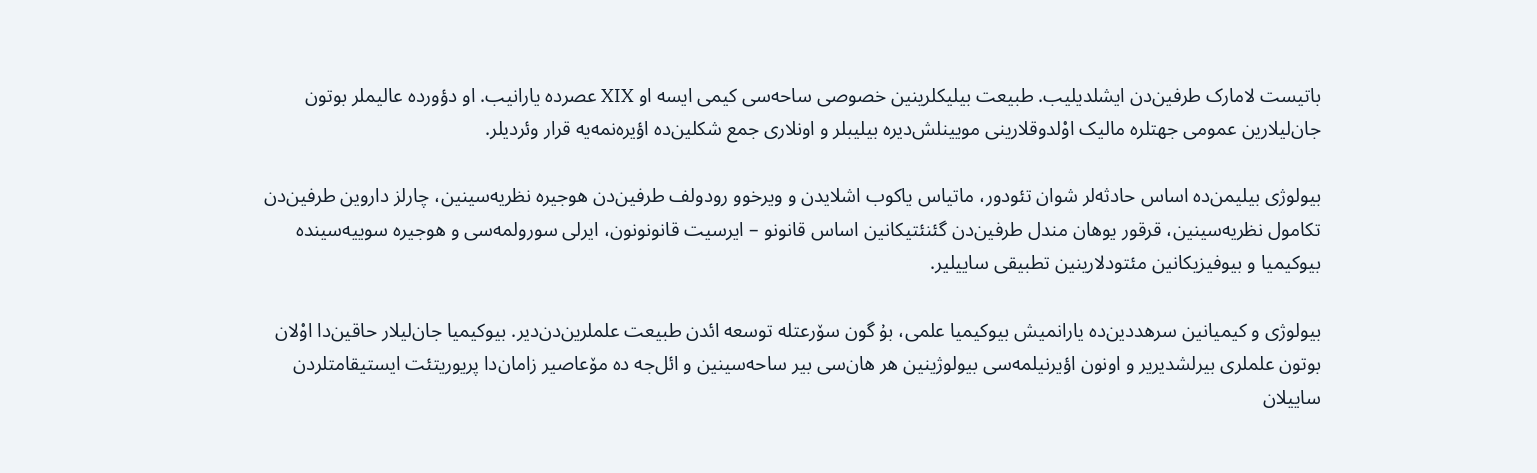باتیست لامارک طرفین‌دن ایشلدیلیب. طبیعت بیلیکلرینین خصوصی ساحه‌سی کیمی ایسه او XIX عصرده یارانیب. او دؤورده عالیملر بوتون جان‌لیلارین عمومی جهتلره مالیک اوْلدوقلارینی مویینلش‌دیره بیلیبلر و اونلاری جمع شکلین‌ده اؤیره‌نمه‌یه قرار وئردیلر.

بیولوژی بیلیمن‌ده اساس حادثه‌لر شوان تئودور، ماتیاس یاکوب اشلایدن و ویرخوو رودولف طرفین‌دن هوجیره نظریه‌سینین، چارلز داروین طرفین‌دن تکامول نظریه‌سینین، قرقور یوهان مندل طرفین‌دن گئنئتیکانین اساس قانونو – ایرسیت قانونونون، ایرلی سورولمه‌سی و هوجیره سوییه‌سینده بیوکیمیا و بیوفیزیکانین مئتودلارینین تطبیقی ساییلیر.

بیولوژی و کیمیانین سرهددین‌ده یارانمیش بیوکیمیا علمی، بۇ گون سۆرعتله توسعه ائدن طبیعت علملرین‌دن‌دیر. بیوکیمیا جان‌لیلار حاقین‌دا اوْلان بوتون علملری بیرلشدیریر و اونون اؤیرنیلمه‌سی بیولوژینین هر هان‌سی بیر ساحه‌سینین و ائل‌جه ده مۆعاصیر زامان‌دا پریوریتئت ایستیقامتلردن ساییلان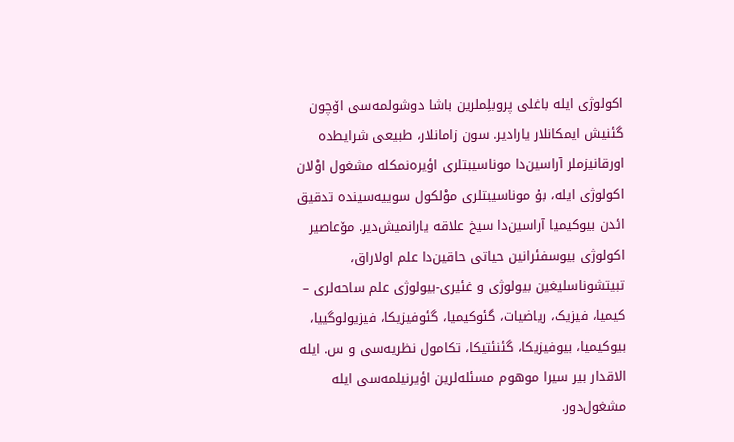اکولوژی ایله باغلی پروبلِملرین باشا دوشولمه‌سی اۆچون گئنیش ایمکانلار یارادیر. سون زامانلار، طبیعی شرایط‌ده اورقانیزملر آراسین‌دا موناسیبتلری اؤیره‌نمکله مشغول اوْلان اکولوژی ایله، بۇ موناسیبتلری موْلکول سوییه‌سینده تدقیق ائدن بیوکیمیا آراسین‌دا سیخ علاقه یارانمیش‌دیر. مۆعاصیر اکولوژی بیوسفئرانین حیاتی حاقین‌دا علم اولاراق، تبیتشوناسلیغین بیولوژی و غئیری-بیولوژی علم ساحه‌لری – کیمیا، فیزیک، ریاضیات، گئوکیمیا، گئوفیزیکا، فیزیولوگییا، بیوکیمیا، بیوفیزیکا، گئنئتیکا، تکامول نظریه‌سی و س. ایله الاقدار بیر سیرا موهوم مسئله‌لرین اؤیرنیلمه‌سی ایله مشغول‌دور.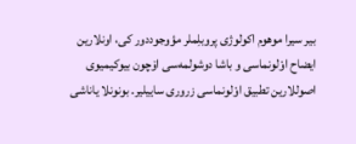بیر سیرا موهوم اکولوژی پروبلِملر مؤوجوددور کی، اونلارین ایضاح اوْلونماسی و باشا دوشولمه‌سی اۆچون بیوکیمیوی اصوللارین تطبیق اوْلونماسی زروری ساییلیر. بونونلا یاناشی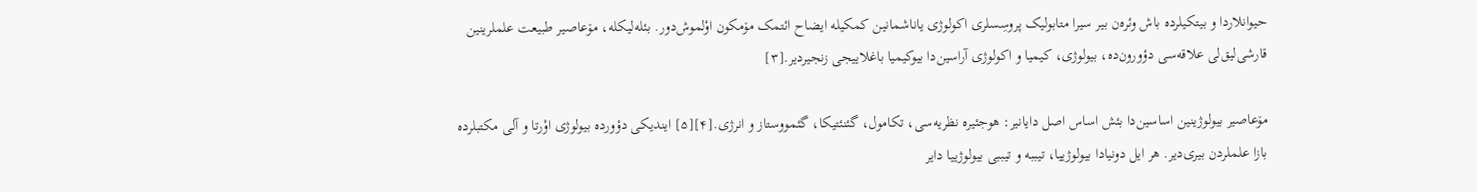حیوانلاردا و بیتکیلرده باش وئره‌ن بیر سیرا متابولیک پروسِسلری اکولوژی یاناشمانین کمکیله ایضاح ائتمک مۆمکون اوْلموش‌دور. بئله‌لیکله، مۆعاصیر طبیعت علملرینین قارشی‌لیق‌لی علاقه‌سی دؤورون‌ده، بیولوژی، کیمیا و اکولوژی آراسین‌دا بیوکیمیا باغلاییجی زنجیردیر.[۳]

مۆعاصیر بیولوژینین اساسین‌دا بئش اساس اصل دایانیر: هوجئیره نظریه‌سی، تکامول، گئنئتیکا، گئمووستاز و انرژی.[۴][۵] ایندیکی دؤورده بیولوژی اوْرتا و آلی مکتبلرده بازا علملردن بیری‌دیر. هر ایل دونیادا بیولوژییا، تیببه و تیببی بیولوژییا دایر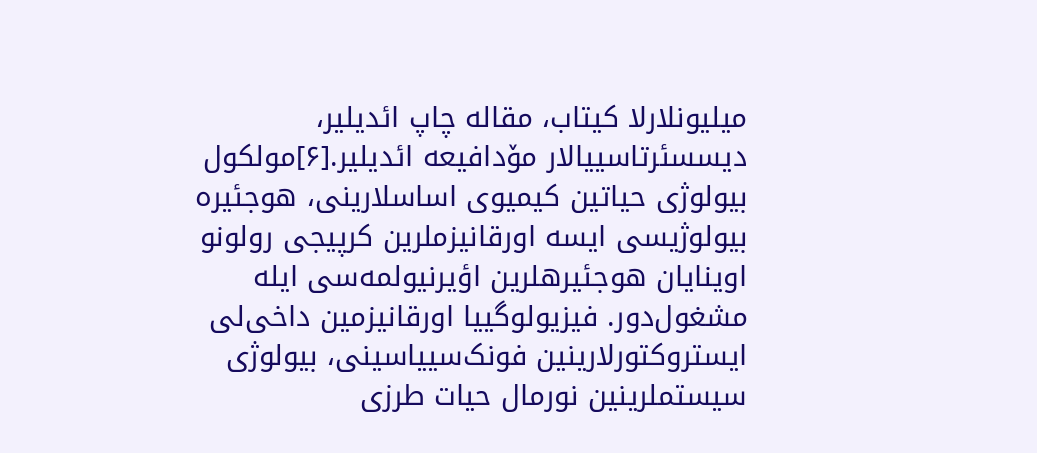میلیونلارلا کیتاب، مقاله چاپ ائدیلیر، دیسسئرتاسییالار مۆدافیعه ائدیلیر.[۶]مولکول بیولوژی حیاتین کیمیوی اساسلارینی، هوجئیره بیولوژیسی ایسه اورقانیزملرین کرپیجی رولونو اوینایان هوجئیرهلرین اؤیرنیولمه‌سی ایله مشغول‌دور. فیزیولوگییا اورقانیزمین داخی‌لی ایستروکتورلارینین فونک‌سییاسینی، بیولوژی سیستملرینین نورمال حیات طرزی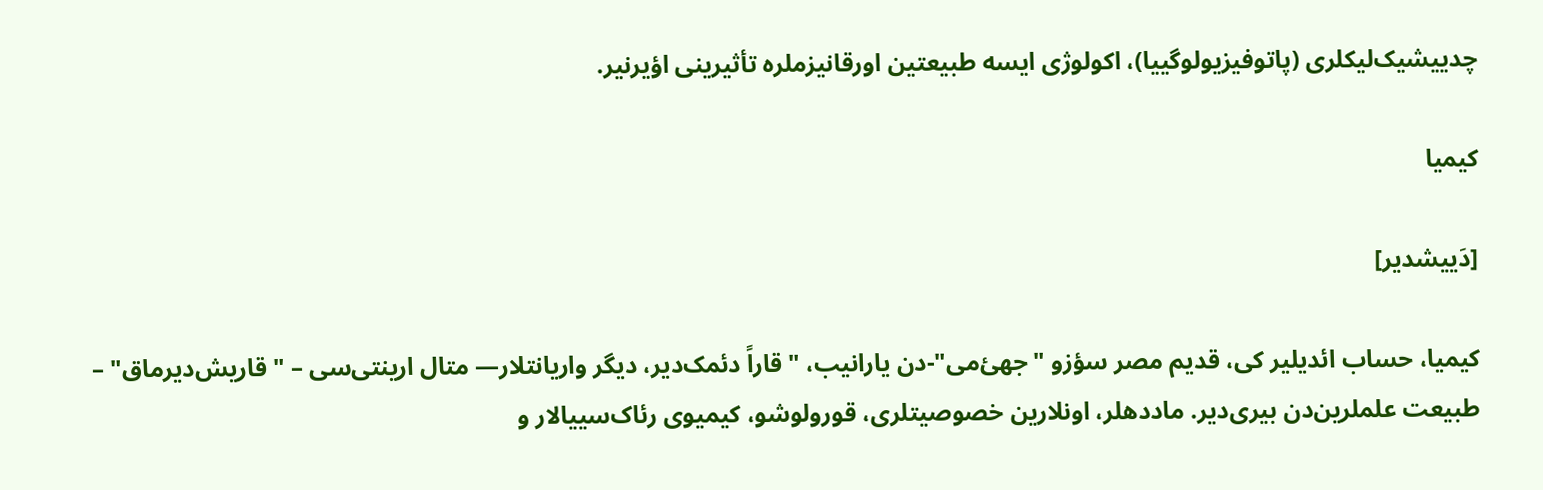چدییشیک‌لیکلری (پاتوفیزیولوگییا)، اکولوژی ایسه طبیعتین اورقانیزملره تأثیرینی اؤیرنیر.

کیمیا

[دَییشدیر]

کیمیا، حساب ائدیلیر کی، قدیم مصر سؤزو "جهئ‌می"-دن یارانیب، "قاراً دئمک‌دیر، دیگر واریانتلار— متال ارینتی‌سی – " قاریش‌دیرماق" – طبیعت علملرین‌دن بیری‌دیر. ماددهلر، اونلارین خصوصیتلری، قورولوشو، کیمیوی رئاک‌سییالار و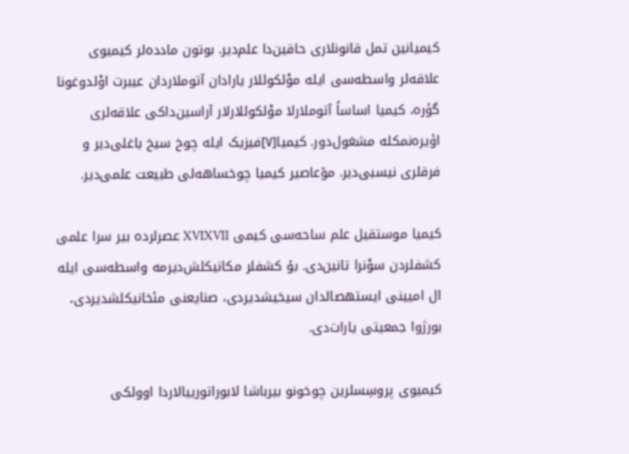کیمیانین تمل قانونلاری حاقین‌دا علم‌دیر. بوتون مادده‌لر کیمیوی علاقه‌لر واسطه‌سی ایله موْلکوللار یارادان آتوملاردان عیبرت اوْلدوغونا گؤره، کیمیا اساساً آتوملارلا موْلکوللارلار آراسین‌داکی علاقه‌لری اؤیره‌نمکله مشغول‌دور. کیمیا[۷]فیزیک ایله چوخ سیخ باغلی‌دیر و فرقلری نیسبی‌دیر. مۆعاصیر کیمیا چوخساهه‌لی طبیعت علمی‌دیر.

کیمیا موستقیل علم ساحه‌سی کیمی XVIXVII عصرلرده بیر سرا علمی کشفلردن سوْنرا تانین‌دی. بۇ کشفلر مکانیکلش‌دیرمه واسطه‌سی ایله ال امیینی ایستهصالدان سیخیشدیردی، صنایعنی مئخانیکلشدیردی، بورژوا جمعیتی یارات‌دی.

کیمیوی پروسِسلرین چوخونو بیرباشا لابوراتورییالاردا اوولکی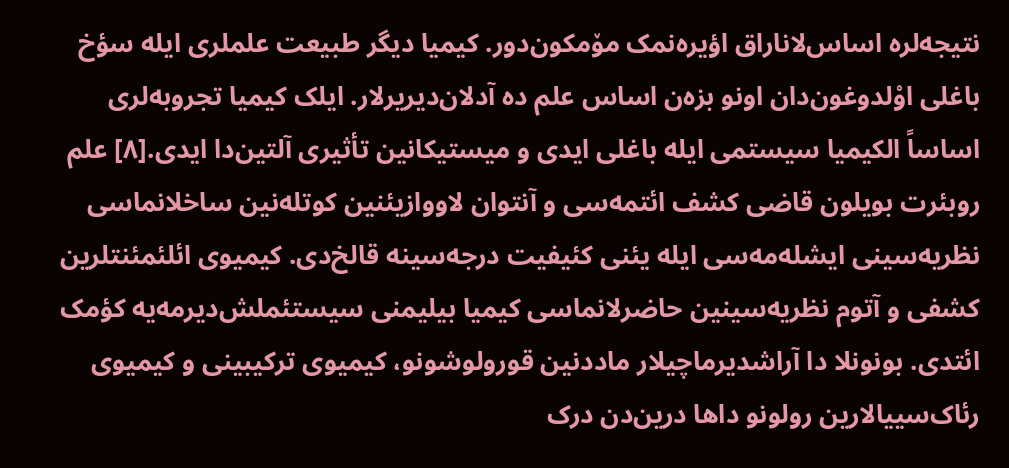نتیجه‌لره اساس‌لاناراق اؤیره‌نمک مۆمکون‌دور. کیمیا دیگر طبیعت علملری ایله سؤخ باغلی اوْلدوغون‌دان اونو بزه‌ن اساس علم ده آدلان‌دیریرلار. ایلک کیمیا تجروبه‌لری اساساً الکیمیا سیستمی ایله باغلی ایدی و میستیکانین تأثیری آلتین‌دا ایدی.[۸] علم روبئرت بویلون قاضی کشف ائتمه‌سی و آنتوان لاووازیئنین کوتله‌نین ساخلانماسی نظریه‌سینی ایشله‌مه‌سی ایله یئنی کئیفیت درجه‌سینه قالخ‌دی. کیمیوی ائلئمئنتلرین کشفی و آتوم نظریه‌سینین حاضرلانماسی کیمیا بیلیمنی سیستئملش‌دیرمه‌یه کؤمک ائتدی. بونونلا دا آراشدیرماچیلار ماددنین قورولوشونو، کیمیوی ترکیبینی و کیمیوی رئاک‌سییالارین رولونو داها درین‌دن درک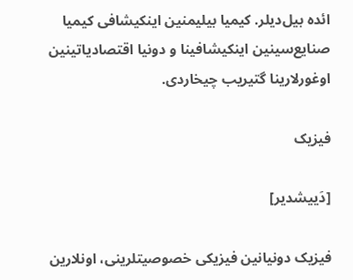ائده بیل‌دیلر. کیمیا بیلیمنین اینکیشافی کیمیا صنایع‌سینین اینکیشافینا و دونیا اقتصادیاتینین اوغورلارینا گتیریب چیخاردی.

فیزیک

[دَییشدیر]

فیزیک دونیانین فیزیکی خصوصیتلرینی، اونلارین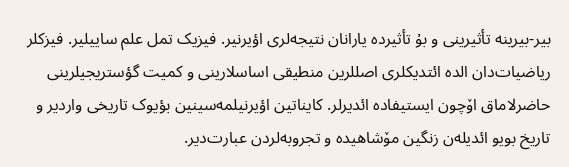بیر-بیرینه تأثیرینی و بۇ تأثیرده یارانان نتیجه‌لری اؤیرنیر. فیزیک تمل علم ساییلیر. فیزکلر ریاضیات‌دان الده ائتدیکلری اصللرین منطیقی اساسلارینی و کمیت گؤستریجیلرینی حاضرلاماق اۆچون ایستیفاده ائدیرلر. کایناتین اؤیرنیلمه‌سینین بؤیوک تاریخی واردیر و تاریخ بویو ائدیله‌ن زنگین مۆشاهیده و تجروبه‌لردن عبارت‌دیر.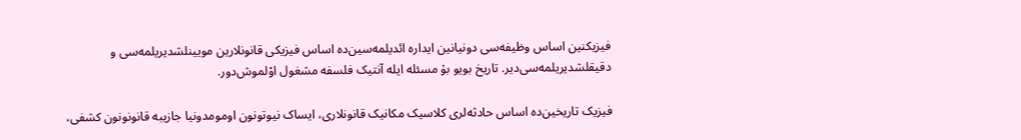فیزیکنین اساس وظیفه‌سی دونیانین ایداره ائدیلمه‌سین‌ده اساس فیزیکی قانونلارین مویینلشدیریلمه‌سی و دقیقلشدیریلمه‌سی‌دیر. تاریخ بویو بۇ مسئله ایله آنتیک فلسفه مشغول اوْلموش‌دور.

فیزیک تاریخین‌ده اساس حادثه‌لری کلاسیک مکانیک قانونلاری، ایساک نیوتونون اومومدونیا جازیبه قانونونون کشفی،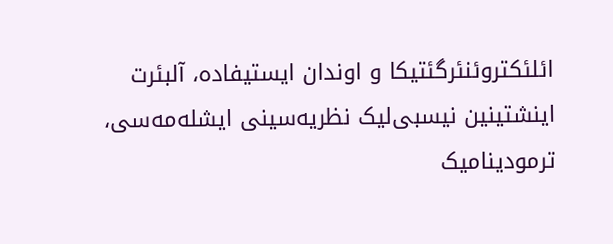ائلئکتروئنئرگئتیکا و اوندان ایستیفاده، آلبئرت اینشتینین نیسبی‌لیک نظریه‌سینی ایشله‌مه‌سی، ترمودینامیک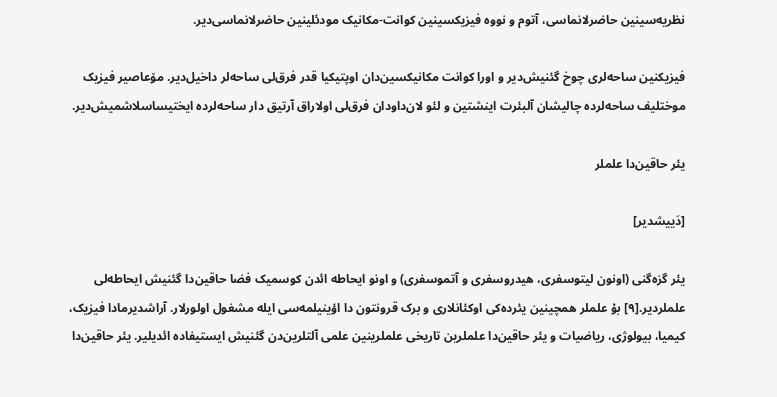نظریه‌سینین حاضرلانماسی، آتوم و نووه فیزیکسینین کوانت-مکانیک مودئلینین حاضرلانماسی‌دیر.

فیزیکنین ساحه‌لری چوخ گئنیش‌دیر و اورا کوانت مکانیکسین‌دان اوپتیکیا قدر فرق‌لی ساحه‌لر داخیل‌دیر. مۆعاصیر فیزیک موختلیف ساحه‌لرده چالیشان آلبئرت اینشتین و لئو لان‌داودان فرق‌لی اولاراق آرتیق دار ساحه‌لرده ایختیساسلاشمیش‌دیر.

یئر حاقین‌دا علملر

[دَییشدیر]

یئر گزه‌گنی (اونون لیتوسفری، هیدروسفری و آتموسفری) و اونو ایحاطه ائدن کوسمیک فضا حاقین‌دا گئنیش ایحاطه‌لی علملردیر.[۹] بۇ علملر همچینین یئرده‌کی اوکئانلاری و برک قرونتون دا اؤینیلمه‌سی ایله مشغول اولورلار. آراشدیرمادا فیزیک، کیمیا، بیولوژی، ریاضیات و یئر حاقین‌دا علملرین تاریخی علملرینین علمی آلتلرین‌دن گئنیش ایستیفاده ائدیلیر. یئر حاقین‌دا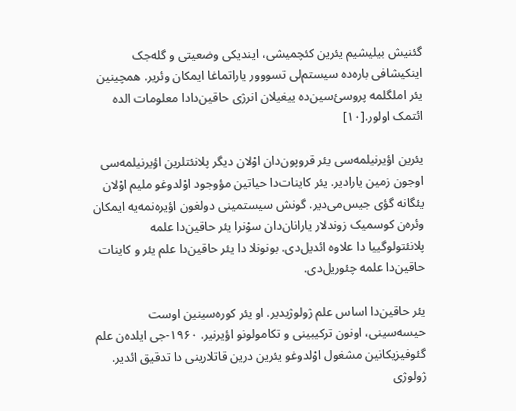گئنیش بیلیشیم یئرین کئچمیشی، ایندیکی وضعیتی و گله‌جک اینکیشافی باره‌ده سیستم‌لی تسووور یاراتماغا ایمکان وئریر. همچینین یئر املگلمه پروسئ‌سین‌ده ییغیلان انرژی حاقین‌دادا معلومات الده ائتمک اولور.[۱۰]

یئرین اؤیرنیلمه‌سی یئر قروپون‌دان اوْلان دیگر پلانئتلرین اؤیرنیلمه‌سی اوجون زمین یارادیر. یئر کاینات‌دا حیاتین مؤوجود اوْلدوغو ملیم اوْلان یئگانه گؤی جیس‌می‌دیر. گونش سیستمینی دولغون اؤیره‌نمه‌یه ایمکان وئره‌ن کوسمیک زوندلار یارانان‌دان سوْنرا یئر حاقین‌دا علمه پلانئتولوگییا دا علاوه ائدیل‌دی. بونونلا دا یئر حاقین‌دا علم یئر و کاینات حاقین‌دا علمه چئوریل‌دی.

یئر حاقین‌دا اساس علم ژولوژیدیر. او یئر کوره‌سینین اوست حیسه‌سینی، اونون ترکیبینی و تکامولونو اؤیرنیر. ۱۹۶۰-جی ایلده‌ن علم گئوفیزیکانین مشغول اوْلدوغو یئرین درین قاتلارینی دا تدقیق ائدیر. ژولوژی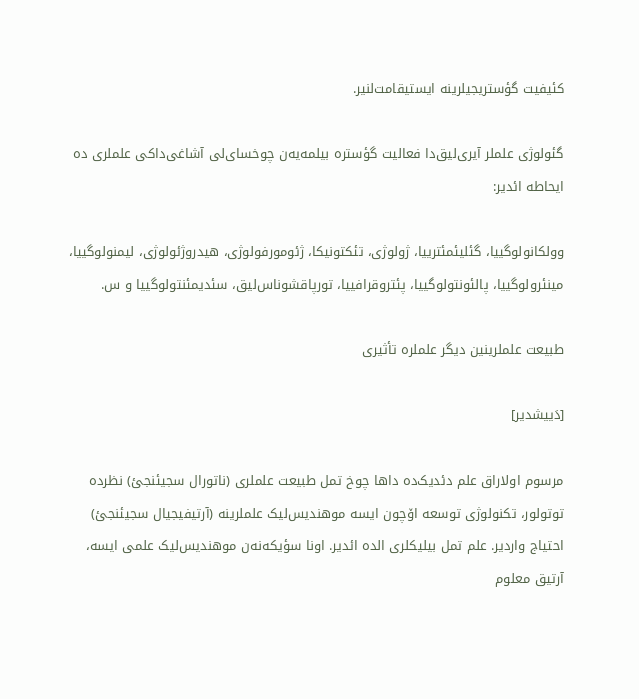کئیفیت گؤستریجیلرینه ایستیقامت‌لنیر.

گئولوژی علملر آیری‌لیق‌دا فعالیت گؤستره بیلمه‌یه‌ن چوخسای‌لی آشاغی‌داکی علملری ده ایحاطه ائدیر:

وولکانولوگییا، گئلیئمئترییا، ژولوژی، تئکتونیکا، ژئومورفولوژی، هیدروژئولوژی، لیمنولوگییا، مینئرولوگییا، پالئونتولوگییا، پئتروقرافییا، تورپاقشوناس‌لیق، سئدیمئنتولوگییا و س.

طبیعت علملرینین دیگر علملره تأثیری

[دَییشدیر]

مرسوم اولاراق علم دئدیک‌ده داها چوخ تمل طبیعت علملری (ناتورال سجیئنجئ) نظرده توتولور، تکنولوژی توسعه اۆچون ایسه موهندیس‌لیک علملرینه (آرتیفیجیال سجیئنجئ) احتیاج واردیر. علم تمل بیلیکلری الده ائدیر. اونا سؤیکه‌نه‌ن موهندیس‌لیک علمی ایسه، آرتیق معلوم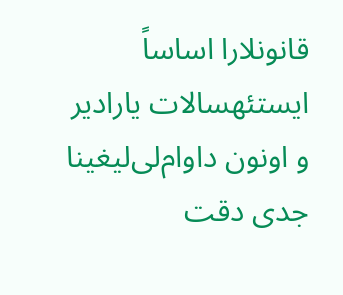قانونلارا اساساً ایستئهسالات یارادیر و اونون داوام‌لی‌لیغینا جدی دقت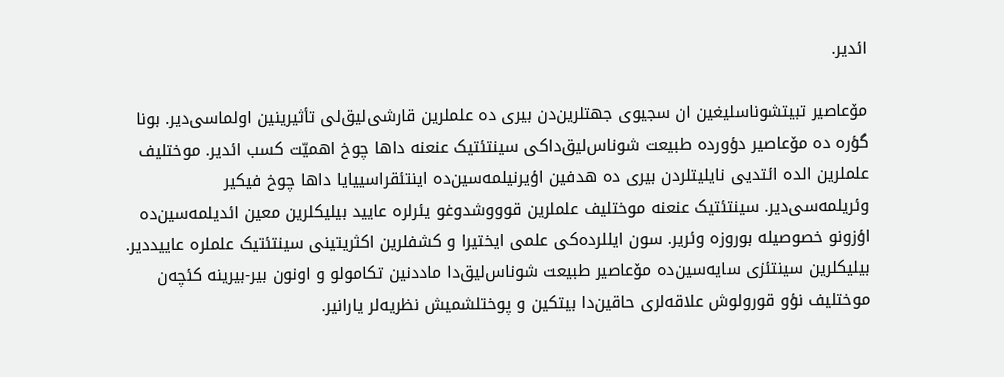ائدیر.

مۆعاصیر تبیتشوناسلیغین ان سجیوی جهتلرین‌دن بیری ده علملرین قارشی‌لیق‌لی تأثیرینین اولماسی‌دیر. بونا گؤره ده مۆعاصیر دؤورده طبیعت شوناس‌لیق‌داکی سینتئتیک عنعنه داها چوخ اهمیّت کسب ائدیر. موختلیف علملرین الده ائتدیی نایلیتلردن بیری ده هدفین اؤیرنیلمه‌سین‌ده اینتئقراسییایا داها چوخ فیکیر وئریلمه‌سی‌دیر. سینتئتیک عنعنه موختلیف علملرین قوووشدوغو یئرلره عایید بیلیکلرین معین ائدیلمه‌سین‌ده اؤزونو خصوصیله بوروزه وئریر. سون ایللرده‌کی علمی ایختیرا و کشفلرین اکثریتینی سینتئتیک علملره عاییددیر. بیلیکلرین سینتئزی سایه‌سین‌ده مۆعاصیر طبیعت شوناس‌لیق‌دا ماددنین تکامولو و اونون بیر-بیرینه کئچه‌ن موختلیف نؤو قورولوش علاقه‌لری حاقین‌دا بیتکین و پوختلشمیش نظریه‌لر یارانیر.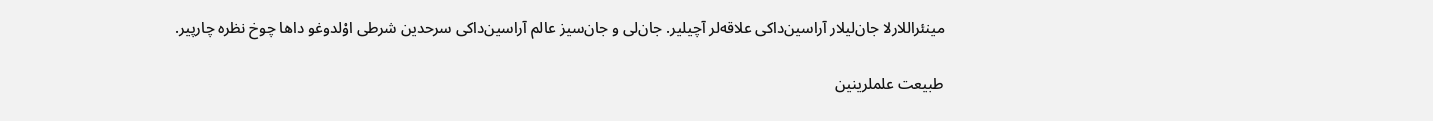مینئراللارلا جان‌لیلار آراسین‌داکی علاقه‌لر آچیلیر. جان‌لی و جان‌سیز عالم آراسین‌داکی سرحدین شرطی اوْلدوغو داها چوخ نظره چارپیر.

طبیعت علملرینین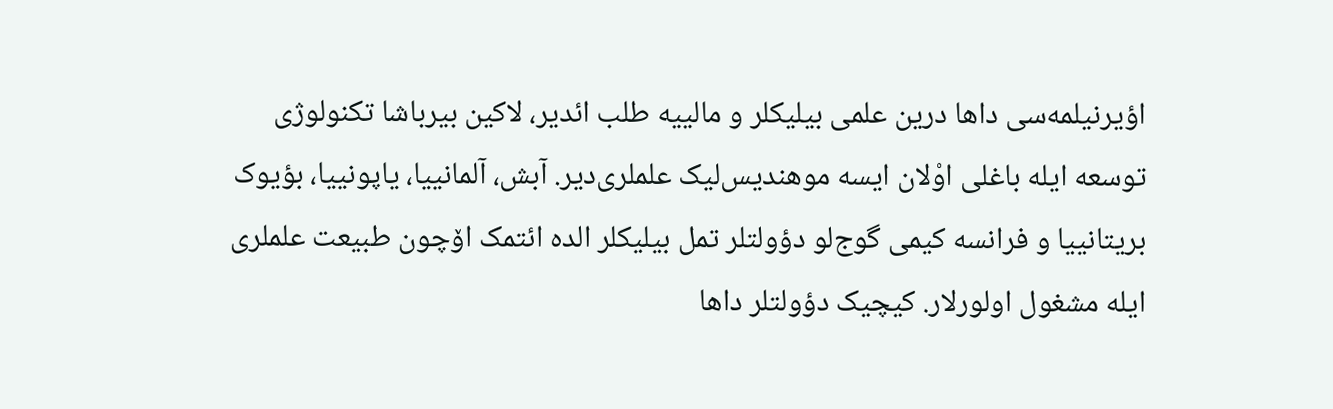اؤیرنیلمه‌سی داها درین علمی بیلیکلر و مالییه طلب ائدیر، لاکین بیرباشا تکنولوژی توسعه ایله باغلی اوْلان ایسه موهندیس‌لیک علملری‌دیر. آبش، آلمانییا، یاپونییا، بؤیوک بریتانییا و فرانسه کیمی گوج‌لو دؤولتلر تمل بیلیکلر الده ائتمک اۆچون طبیعت علملری ایله مشغول اولورلار. کیچیک دؤولتلر داها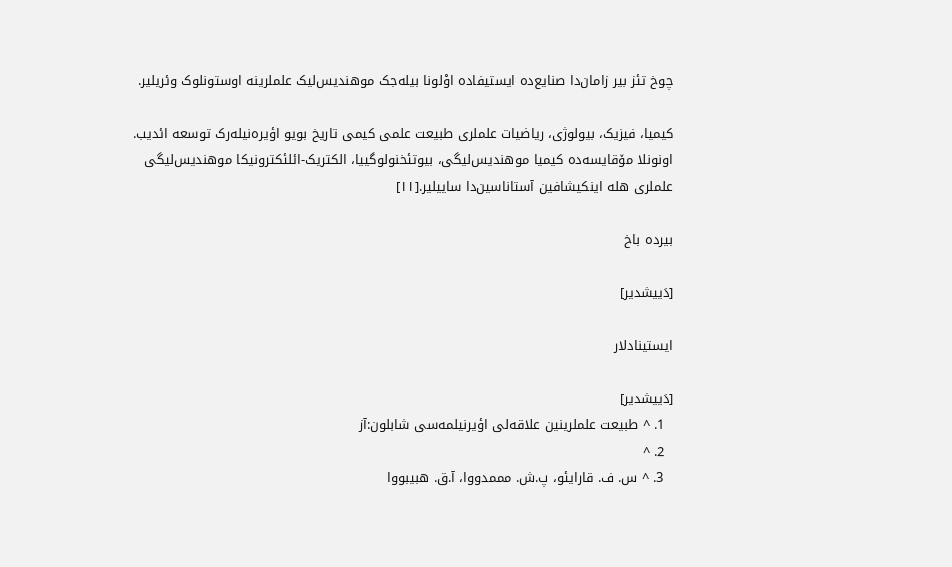چوخ تئز بیر زامان‌دا صنایع‌ده ایستیفاده اوْلونا بیله‌جک موهندیس‌لیک علملرینه اوستونلوک وئریلیر.

کیمیا، فیزیک، بیولوژی، ریاضیات علملری طبیعت علمی کیمی تاریخ بویو اؤیره‌نیله‌رک توسعه ائدیب. اونونلا مۆقایسه‌ده کیمیا موهندیس‌لیگی، بیوتئخنولوگییا، الکتریک-ائلئکترونیکا موهندیس‌لیگی علملری هله اینکیشافین آستاناسین‌دا ساییلیر.[۱۱]

بیرده باخ

[دَییشدیر]

ایستینادلار

[دَییشدیر]
  1. ^ طبیعت علملرینین علاقه‌لی اؤیرنیلمه‌سی شابلون:آز
  2. ^
  3. ^ س. ف. قارایئو، پ.ش. مممدووا، آ.ق. هبیبووا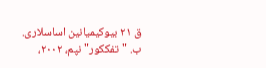ق ۲۱ بیوکیمیانین اساسلاری. ب. "تفککور" نپم، ۲۰۰۲،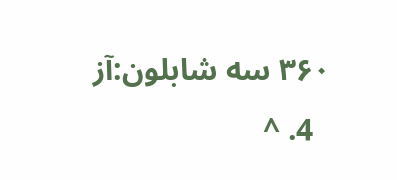۳۶۰ سه شابلون:آز
  4. ^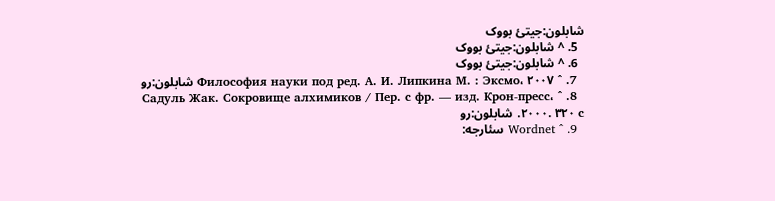شابلون:جیتئ بووک
  5. ^ شابلون:جیتئ بووک
  6. ^ شابلون:جیتئ بووک
  7. ^ Философия науки под ред. А. И. Липкина М. : Эксмо، ۲۰۰۷ شابلون:رو
  8. ^ Садуль Жак. Сокровище алхимиков / Пер. с фр. — изд. Крон-пресс، ۲۰۰۰. ۳۲۰ с. شابلون:رو
  9. ^ Wordnet سئارجه: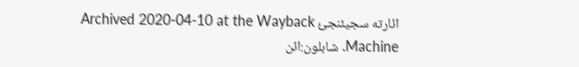ائارته سجیئنجئ Archived 2020-04-10 at the Wayback Machine. شابلون:ائن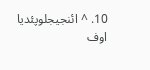10. ^ ائنجیجلوپئدیا اوف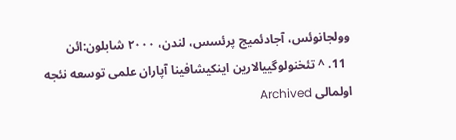وولجانوئس، آجادئمیج پرئسس، لندن، ۲۰۰۰ شابلون:ائن
  11. ^ تئخنولوگییالارین اینکیشافینا آپاران علمی توسعه نئجه اولمالی Archived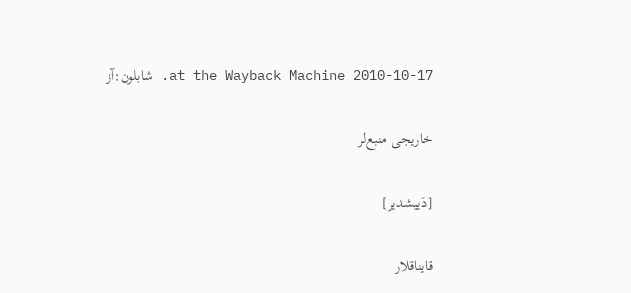2010-10-17 at the Wayback Machine. شابلون:آز

خاریجی منبع‌لر

[دَییشدیر]

قایناقلار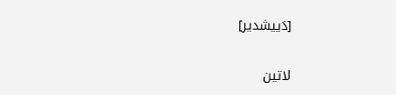[دَییشدیر]

لاتین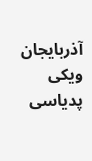آذربایجان ویکی پدیاسی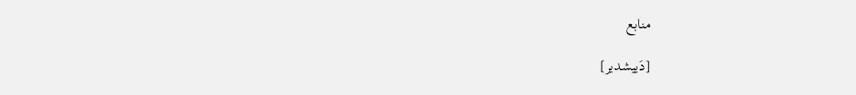منابع

[دَییشدیر]